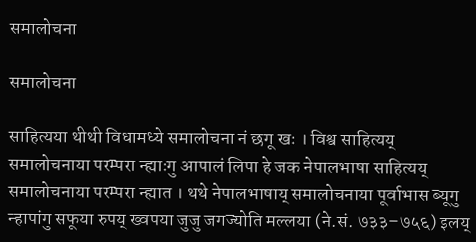समालोचना

समालोचना

साहित्यया थीथी विधामध्ये समालोचना नं छगू खः । विश्व साहित्यय् समालोचनाया परम्परा न्ह्याःगु आपालं लिपा हे जक नेपालभाषा साहित्यय् समालोचनाया परम्परा न्ह्यात । थथे नेपालभाषाय् समालोचनाया पूर्वाभास ब्यूगु न्हापांगु सफूया रुपय् ख्वपया जुजु जगज्योति मल्लया (ने.सं. ७३३–७५६) इलय्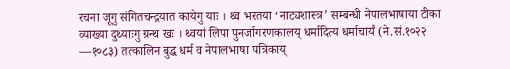रचना जूगु संगितचन्द्रयात कायेगु याः । थ्व भरतया ‘नाट्यशास्त्र’ सम्बन्धी नेपालभाषाया टीका व्याख्या दुथ्याःगु ग्रन्थ खः । थ्वयां लिपा पुनर्जागरणकालय् धर्मादित्य धर्माचार्यं (ने.सं.१०२२ —१०८३) तत्कालिन बुद्ध धर्म व नेपालभाषा पत्रिकाय्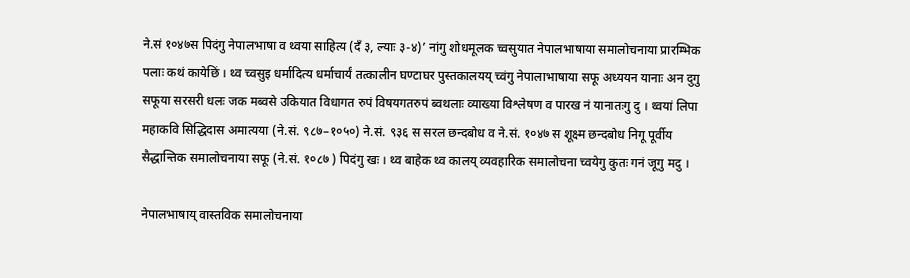ने.सं १०४७स पिदंगु नेपालभाषा व थ्वया साहित्य (दँ ३, ल्याः ३-४)’ नांगु शोधमूलक च्वसुयात नेपालभाषाया समालोचनाया प्रारम्भिक पलाः कथं कायेछिं । थ्व च्वसुइ धर्मादित्य धर्माचार्यं तत्कालीन घण्टाघर पुस्तकालयय् च्वंगु नेपालाभाषाया सफू अध्ययन यानाः अन दुगु सफूया सरसरी धलः जक मब्वसे उकियात विधागत रुपं विषयगतरुपं ब्वथलाः व्याख्या विश्लेषण व पारख नं यानातःगु दु । थ्वयां लिपा महाकवि सिद्धिदास अमात्यया (ने.सं. ९८७–१०५०) ने.सं. ९३६ स सरल छन्दबोध व ने.सं. १०४७ स शूक्ष्म छन्दबोध निगू पूर्वीय सैद्धान्तिक समालोचनाया सफू (ने.सं. १०८७ ) पिदंगु खः । थ्व बाहेक थ्व कालय् व्यवहारिक समालोचना च्वयेगु कुतः गनं जूगु मदु ।

नेपालभाषाय् वास्तविक समालोचनाया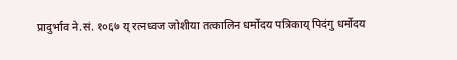प्रादुर्भाव ने.सं. १०६७ य् रत्नध्वज जोशीया तत्कालिन धर्मोदय पत्रिकाय् पिदंगु धर्मोदय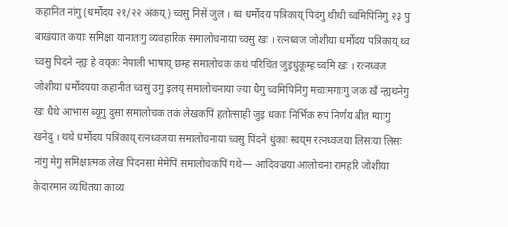कहानित नांगु (धर्मोदय २१/२२ अंकय्) च्वसु निसें जुल । थ्व धर्मोदय पत्रिकाय् पिदंगु थीथी च्वमिपिनिगु २३ पु बाखंयात कयाः समिक्षा यानातःगु व्यवहारिक समालोचनाया च्वसु खः । रत्नध्वज जोशीया धर्मोदय पत्रिकाय् थ्व च्वसु पिदने न्ह्यः हे वय्‌कः नेपाली भाषाय् छम्ह समालोचक कथं परिचित जुइधुंकूम्ह च्वमि खः । रत्नध्वज जोशीया धर्मोदयया कहानीत च्वसुं उगु इलय् समालोचनाया ज्या धैगु च्वमिपिनिगु मचाःमगाःगु जक खँ न्ह्यथनेगु खः धैथे आभास ब्यूगु दुसा समालोचक तकं लेखकपिं हतोत्साही जुइ धकाः निर्भिक रुपं निर्णय बीत ग्याःगु खनेदु । थथे धर्मोदय पत्रिकाय् रत्नध्वजया समालोचनाया च्वसु पिदने धुंकाः स्वय्‌म रत्नध्वजया लिसःया लिसः नांगु मेगु समिक्षात्मक लेख पिदनसा मेमेपिं समालोचकपिं गथे— आदिवज्रया आलोचना रामहरि जोशीया केदारमान व्यथितया काव्य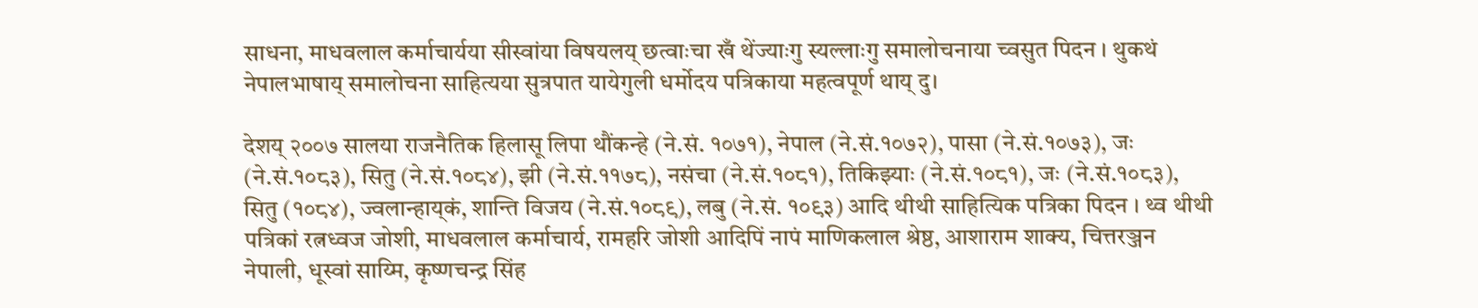साधना, माधवलाल कर्माचार्यया सीस्वांया विषयलय् छत्वाःचा खँ थेंज्याःगु स्यल्लाःगु समालोचनाया च्वसुत पिदन । थुकथं नेपालभाषाय् समालोचना साहित्यया सुत्रपात यायेगुली धर्मोदय पत्रिकाया महत्वपूर्ण थाय् दु।

देशय् २००७ सालया राजनैतिक हिलासू लिपा थौंकन्हे (ने.सं. १०७१), नेपाल (ने.सं.१०७२), पासा (ने.सं.१०७३), जः (ने.सं.१०८३), सितु (ने.सं.१०८४), झी (ने.सं.११७८), नसंचा (ने.सं.१०८१), तिकिझ्याः (ने.सं.१०८१), जः (ने.सं.१०८३), सितु (१०८४), ज्वलान्हाय्‌कं, शान्ति विजय (ने.सं.१०८९), लबु (ने.सं. १०९३) आदि थीथी साहित्यिक पत्रिका पिदन । थ्व थीथी पत्रिकां रत्नध्वज जोशी, माधवलाल कर्माचार्य, रामहरि जोशी आदिपिं नापं माणिकलाल श्रेष्ठ, आशाराम शाक्य, चित्तरञ्जन नेपाली, धूस्वां साय्मि, कृष्णचन्द्र सिंह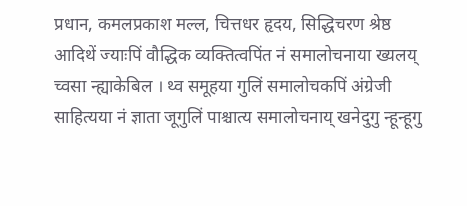प्रधान, कमलप्रकाश मल्ल, चित्तधर हृदय, सिद्धिचरण श्रेष्ठ आदिथें ज्याःपिं वौद्धिक व्यक्तित्वपिंत नं समालोचनाया ख्यलय् च्वसा न्ह्याकेबिल । थ्व समूहया गुलिं समालोचकपिं अंग्रेजी साहित्यया नं ज्ञाता जूगुलिं पाश्चात्य समालोचनाय् खनेदुगु न्हून्हूगु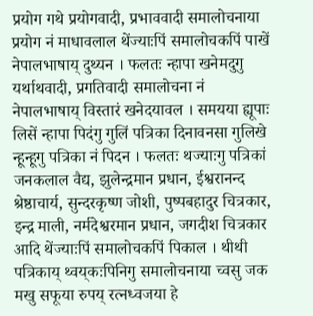प्रयोग गथे प्रयोगवादी, प्रभाववादी समालोचनाया प्रयोग नं माधावलाल थेंज्याःपिं समालोचकपिं पाखें नेपालभाषाय् दुथ्यन । फलतः न्हापा खनेमदुगु यर्थाथवादी, प्रगतिवादी समालोचना नं नेपालभाषाय् विस्तारं खनेदयावल । समयया ह्यूपाः लिसें न्हापा पिदंगु गुलिं पत्रिका दिनावनसा गुलिखे न्हून्हूगु पत्रिका नं पिदन । फलतः थज्याःगु पत्रिकां जनकलाल वैद्य, झुलेन्द्रमान प्रधान, ईश्वरानन्द श्रेष्ठाचार्य, सुन्दरकृष्ण जोशी, पुष्पबहादुर चित्रकार, इन्द्र माली, नर्मदेश्वरमान प्रधान, जगदीश चित्रकार आदि थेंज्याःपिं समालोचकपिं पिकाल । थीथी पत्रिकाय् थ्वय्‌कःपिनिगु समालोचनाया च्वसु जक मखु सफूया रुपय् रत्नध्वजया हे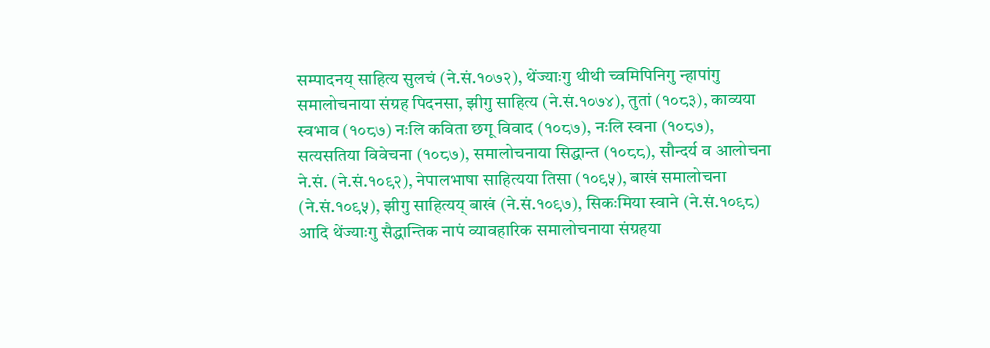सम्पादनय् साहित्य सुलचं (ने.सं.१०७२), थेंज्याःगु थीथी च्वमिपिनिगु न्हापांगु समालोचनाया संग्रह पिदनसा, झीगु साहित्य (ने.सं.१०७४), तुतां (१०८३), काव्यया स्वभाव (१०८७) नःलि कविता छगू विवाद (१०८७), नःलि स्वना (१०८७), सत्यसतिया विवेचना (१०८७), समालोचनाया सिद्धान्त (१०८८), सौन्दर्य व आलोचना ने.सं. (ने.सं.१०९२), नेपालभाषा साहित्यया तिसा (१०९५), बाखं समालोचना (ने.सं.१०९५), झीगु साहित्यय् बाखं (ने.सं.१०९७), सिकःमिया स्वाने (ने.सं.१०९८) आदि थेंज्याःगु सैद्धान्तिक नापं व्यावहारिक समालोचनाया संग्रहया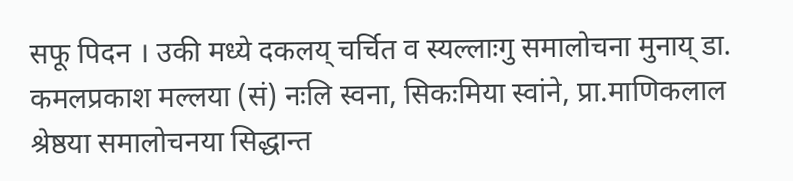सफू पिदन । उकी मध्ये दकलय् चर्चित व स्यल्लाःगु समालोचना मुनाय् डा. कमलप्रकाश मल्लया (सं) नःलि स्वना, सिकःमिया स्वांने, प्रा.माणिकलाल श्रेष्ठया समालोचनया सिद्धान्त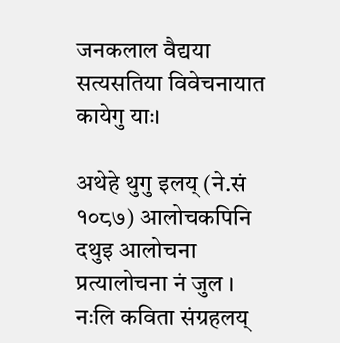जनकलाल वैद्यया सत्यसतिया विवेचनायात कायेगु याः।

अथेहे थुगु इलय् (ने.सं १०८७) आलोचकपिनि दथुइ आलोचना प्रत्यालोचना नं जुल । नःलि कविता संग्रहलय्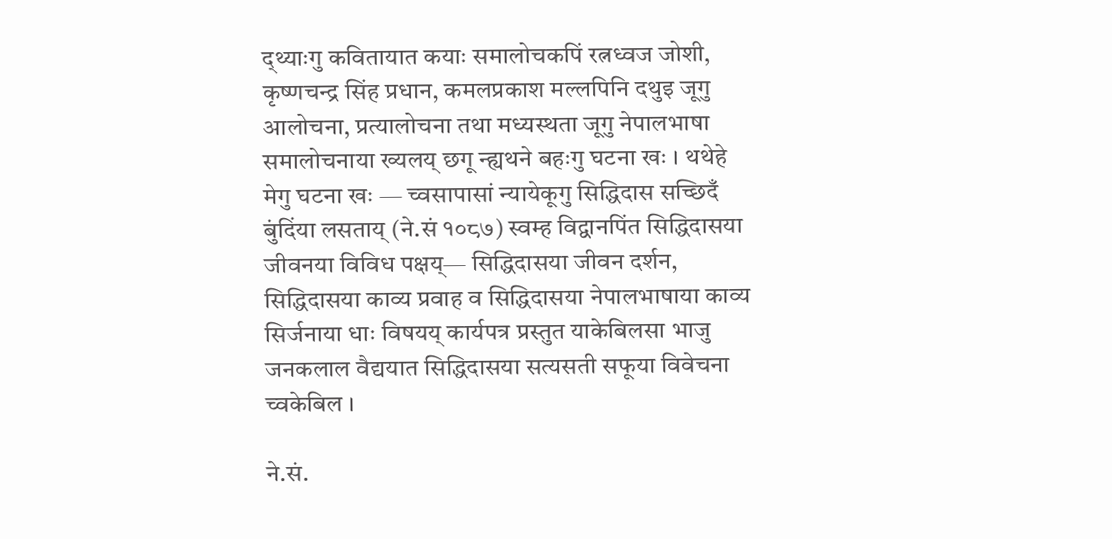द्थ्याःगु कवितायात कयाः समालोचकपिं रत्नध्वज जोशी, कृष्णचन्द्र सिंह प्रधान, कमलप्रकाश मल्लपिनि दथुइ जूगु आलोचना, प्रत्यालोचना तथा मध्यस्थता जूगु नेपालभाषा समालोचनाया ख्यलय् छगू न्ह्यथने बहःगु घटना खः । थथेहे मेगु घटना खः — च्वसापासां न्यायेकूगु सिद्धिदास सच्छिदँ बुंदिंया लसताय् (ने.सं १०८७) स्वम्ह विद्वानपिंत सिद्धिदासया जीवनया विविध पक्षय्— सिद्धिदासया जीवन दर्शन, सिद्धिदासया काव्य प्रवाह व सिद्धिदासया नेपालभाषाया काव्य सिर्जनाया धाः विषयय् कार्यपत्र प्रस्तुत याकेबिलसा भाजु जनकलाल वैद्ययात सिद्धिदासया सत्यसती सफूया विवेचना च्वकेबिल ।

ने.सं.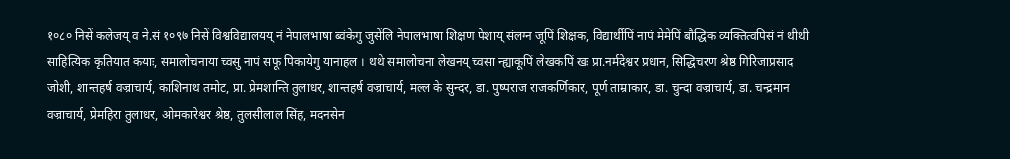१०८० निसें कलेजय् व ने.सं १०९७ निसें विश्वविद्यालयय् नं नेपालभाषा ब्वंकेगु जुसेंलि नेपालभाषा शिक्षण पेशाय् संलग्न जूपिं शिक्षक, विद्यार्थीपिं नापं मेमेपिं बौद्धिक व्यक्तित्वपिसं नं थीथी साहित्यिक कृतियात कयाः, समालोचनाया च्वसु नापं सफू पिकायेगु यानाहल । थथे समालोचना लेखनय् च्वसा न्ह्याकूपिं लेखकपिं खः प्रा.नर्मदेश्वर प्रधान, सिद्धिचरण श्रेष्ठ गिरिजाप्रसाद जोशी, शान्तहर्ष वज्राचार्य, काशिनाथ तमोट, प्रा. प्रेमशान्ति तुलाधर, शान्तहर्ष वज्राचार्य, मल्ल के सुन्दर, डा. पुष्पराज राजकर्णिकार, पूर्ण ताम्राकार, डा. चुन्दा वज्राचार्य, डा. चन्द्रमान वज्राचार्य, प्रेमहिरा तुलाधर, ओमकारेश्वर श्रेष्ठ, तुलसीलाल सिंह, मदनसेन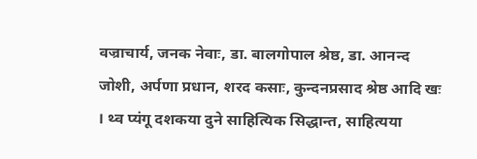वज्राचार्य, जनक नेवाः, डा. बालगोपाल श्रेष्ठ, डा. आनन्द जोशी, अर्पणा प्रधान, शरद कसाः, कुन्दनप्रसाद श्रेष्ठ आदि खः । थ्व प्यंगू दशकया दुने साहित्यिक सिद्धान्त, साहित्यया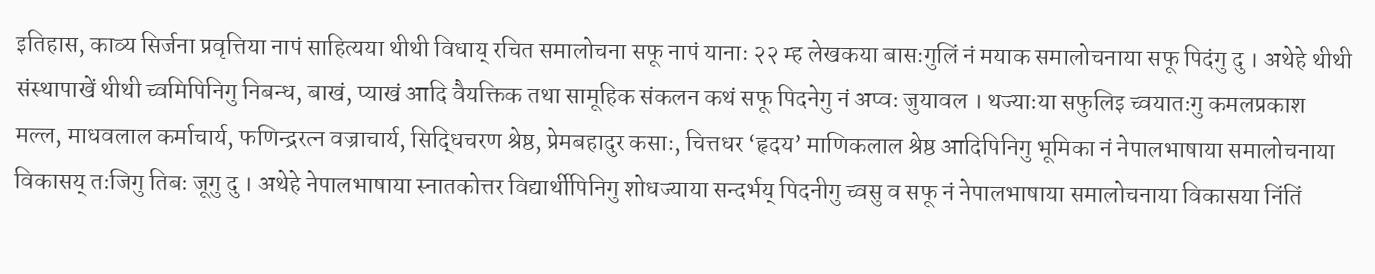इतिहास, काव्य सिर्जना प्रवृत्तिया नापं साहित्यया थीथी विधाय् रचित समालोचना सफू नापं यानाः २२ म्ह लेखकया बासःगुलिं नं मयाक समालोचनाया सफू पिदंगु दु । अथेहे थीथी संस्थापाखें थीथी च्वमिपिनिगु निबन्ध, बाखं, प्याखं आदि वैयक्तिक तथा सामूहिक संकलन कथं सफू पिदनेगु नं अप्वः जुयावल । थज्याःया सफुलिइ च्वयातःगु कमलप्रकाश मल्ल, माधवलाल कर्माचार्य, फणिन्द्ररत्न वज्राचार्य, सिद्धिचरण श्रेष्ठ, प्रेमबहादुर कसाः, चित्तधर ‘हृदय’ माणिकलाल श्रेष्ठ आदिपिनिगु भूमिका नं नेपालभाषाया समालोचनाया विकासय् तःजिगु तिबः जूगु दु । अथेहे नेपालभाषाया स्नातकोत्तर विद्यार्थीपिनिगु शोधज्याया सन्दर्भय् पिदनीगु च्वसु व सफू नं नेपालभाषाया समालोचनाया विकासया निंतिं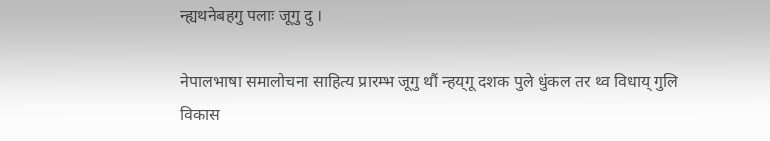न्ह्यथनेबहगु पलाः जूगु दु ।

नेपालभाषा समालोचना साहित्य प्रारम्भ जूगु थौं न्हय्‌गू दशक पुले धुंकल तर थ्व विधाय् गुलि विकास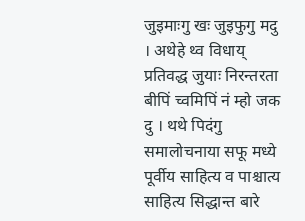जुइमाःगु खः जुइफुगु मदु । अथेहे थ्व विधाय् प्रतिवद्ध जुयाः निरन्तरता बीपिं च्वमिपिं नं म्हो जक दु । थथे पिदंगु समालोचनाया सफू मध्ये पूर्वीय साहित्य व पाश्चात्य साहित्य सिद्धान्त बारे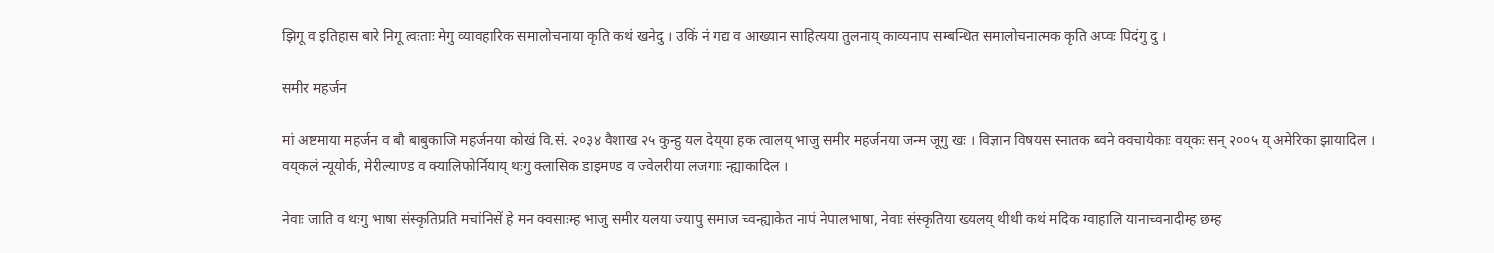झिगू व इतिहास बारे निगू त्वःताः मेगु व्यावहारिक समालोचनाया कृति कथं खनेदु । उकिं नं गद्य व आख्यान साहित्यया तुलनाय् काव्यनाप सम्बन्धित समालोचनात्मक कृति अप्वः पिदंगु दु ।

समीर महर्जन

मां अष्टमाया महर्जन व बौ बाबुकाजि महर्जनया कोखं वि.सं. २०३४ वैशाख २५ कुन्हु यल देय्‌या हक त्वालय् भाजु समीर महर्जनया जन्म जूगु खः । विज्ञान विषयस स्नातक ब्वने क्वचायेकाः वय्‌कः सन् २००५ य् अमेरिका झायादिल । वय्‌कलं न्यूयोर्क, मेरील्याण्ड व क्यालिफोर्नियाय् थःगु क्लासिक डाइमण्ड व ज्वेलरीया लजगाः न्ह्याकादिल ।

नेवाः जाति व थःगु भाषा संस्कृतिप्रति मचांनिसें हे मन क्वसाःम्ह भाजु समीर यलया ज्यापु समाज च्वन्ह्याकेत नापं नेपालभाषा, नेवाः संस्कृतिया ख्यलय् थीथी कथं मदिक ग्वाहालि यानाच्वनादीम्ह छम्ह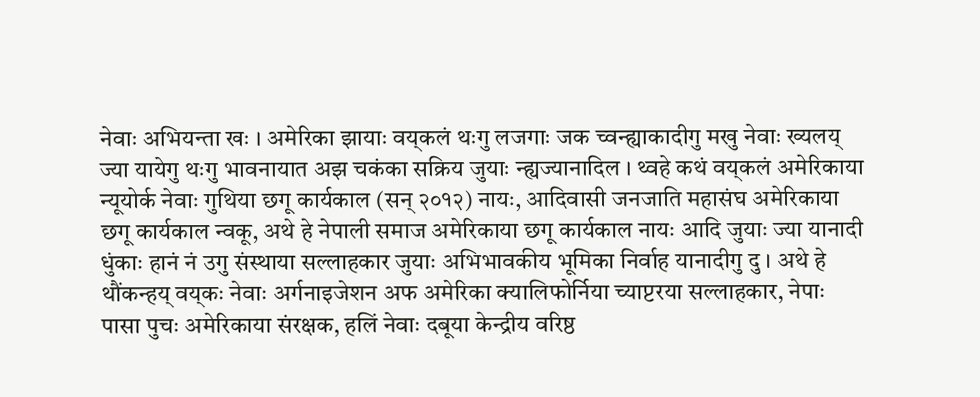नेवाः अभियन्ता खः । अमेरिका झायाः वय्‌कलं थःगु लजगाः जक च्वन्ह्याकादीगु मखु नेवाः ख्यलय् ज्या यायेगु थःगु भावनायात अझ चकंका सक्रिय जुयाः न्ह्यज्यानादिल । थ्वहे कथं वय्‌कलं अमेरिकाया न्यूयोर्क नेवाः गुथिया छगू कार्यकाल (सन् २०१२) नायः, आदिवासी जनजाति महासंघ अमेरिकाया छगू कार्यकाल न्वकू, अथे हे नेपाली समाज अमेरिकाया छगू कार्यकाल नायः आदि जुयाः ज्या यानादी धुंकाः हानं नं उगु संस्थाया सल्लाहकार जुयाः अभिभावकीय भूमिका निर्वाह यानादीगु दु । अथे हे थौंकन्हय् वय्‌कः नेवाः अर्गनाइजेशन अफ अमेरिका क्यालिफोर्निया च्याप्टरया सल्लाहकार, नेपाः पासा पुचः अमेरिकाया संरक्षक, हलिं नेवाः दबूया केन्द्रीय वरिष्ठ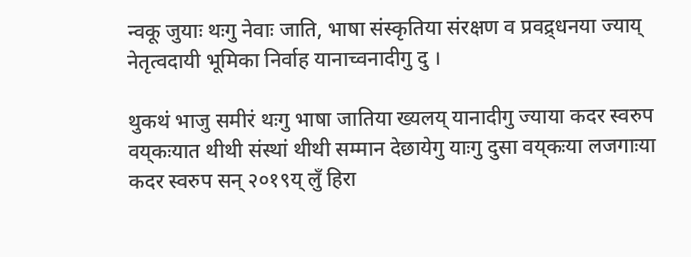न्वकू जुयाः थःगु नेवाः जाति, भाषा संस्कृतिया संरक्षण व प्रवद्र्धनया ज्याय् नेतृत्वदायी भूमिका निर्वाह यानाच्वनादीगु दु ।

थुकथं भाजु समीरं थःगु भाषा जातिया ख्यलय् यानादीगु ज्याया कदर स्वरुप वय्‌कःयात थीथी संस्थां थीथी सम्मान देछायेगु याःगु दुसा वय्‌कःया लजगाःया कदर स्वरुप सन् २०१९य् लुँ हिरा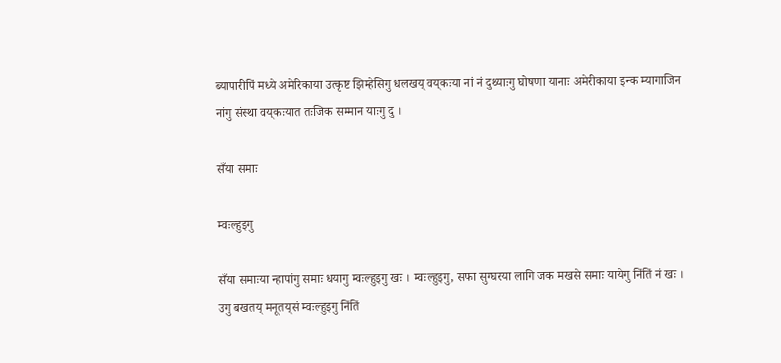ब्यापारीपिं मध्ये अमेरिकाया उत्कृष्ट झिम्हेसिगु धलखय् वय्‌कःया नां नं दुथ्याःगु घोषणा यानाः अमेरीकाया इन्क म्यागाजिन नांगु संस्था वय्‌कःयात तःजिक सम्मान याःगु दु ।

सँया समाः

म्वःल्हुइगु

सँया समाःया न्हापांगु समाः धयागु म्वःल्हुइगु खः । म्वःल्हुइगु, सफा सुग्घरया लागि जक मखसे समाः यायेगु निंतिं नं खः । उगु बखतय्‌ मनूतय्‌सं म्वःल्हुइगु निंतिं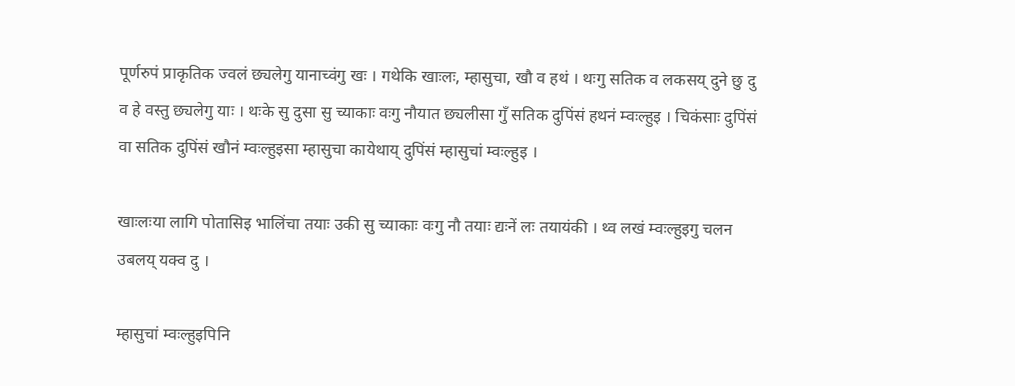पूर्णरुपं प्राकृतिक ज्वलं छ्यलेगु यानाच्वंगु खः । गथेकि खाःलः, म्हासुचा, खौ व हथं । थःगु सतिक व लकसय्‌ दुने छु दु व हे वस्तु छ्यलेगु याः । थःके सु दुसा सु च्याकाः वःगु नौयात छ्यलीसा गुँ सतिक दुपिंसं हथनं म्वःल्हुइ । चिकंसाः दुपिंसं वा सतिक दुपिंसं खौनं म्वःल्हुइसा म्हासुचा कायेथाय्‌ दुपिंसं म्हासुचां म्वःल्हुइ ।

खाःलःया लागि पोतासिइ भालिंचा तयाः उकी सु च्याकाः वःगु नौ तयाः द्यःनें लः तयायंकी । थ्व लखं म्वःल्हुइगु चलन उबलय्‌ यक्व दु ।

म्हासुचां म्वःल्हुइपिनि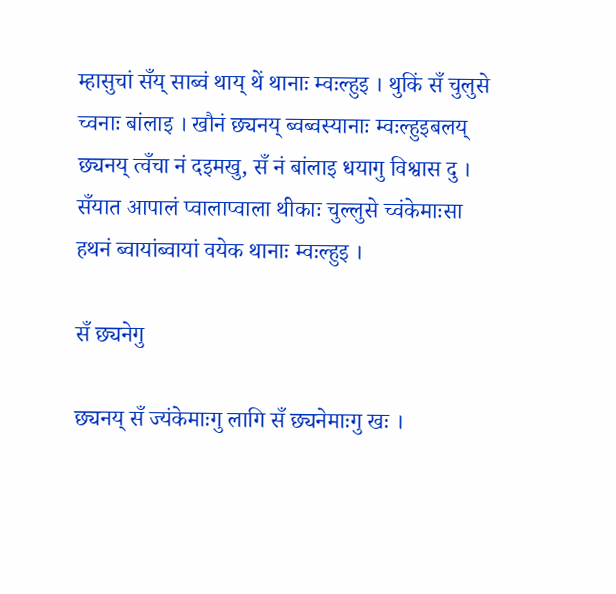म्हासुचां सँय्‌ साब्वं थाय्‌ थें थानाः म्वःल्हुइ । थुकिं सँ चुलुसे च्वनाः बांलाइ । खौनं छ्यनय्‌ ब्वब्वस्यानाः म्वःल्हुइबलय्‌ छ्यनय्‌ त्वँचा नं दइमखु, सँ नं बांलाइ धयागु विश्वास दु । सँयात आपालं प्वालाप्वाला थीकाः चुल्लुसे च्वंकेमाःसा हथनं ब्वायांब्वायां वयेक थानाः म्वःल्हुइ ।

सँ छ्यनेगु

छ्यनय्‌ सँ ज्यंकेमाःगु लागि सँ छ्यनेमाःगु खः ।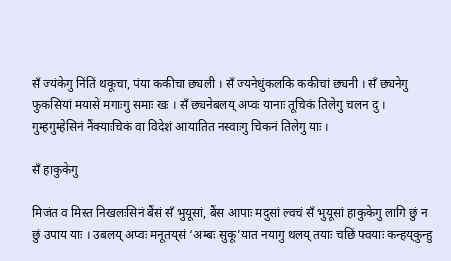सँ ज्यंकेगु निंतिं थकूचा, पंया ककीचा छ्यली । सँ ज्यनेधुंकलकि ककीचां छ्यनी । सँ छ्यनेगु फुकसियां मयासे मगाःगु समाः खः । सँ छ्यनेबलय्‌ अप्वः यानाः तूचिकं तिलेगु चलन दु । गुम्हगुम्हेसिनं नैंक्याःचिकं वा विदेशं आयातित नस्वाःगु चिकनं तिलेगु याः ।

सँ हाकुकेगु

मिजंत व मिस्त निखलःसिनं बैंसं सँ भुयूसां, बैंस आपाः मदुसां ल्वचं सँ भुयूसां हाकुकेगु लागि छुं न छुं उपाय याः । उबलय्‌ अप्वः मनूतय्‌सं ‘अम्बः सुकू’यात नयागु थलय्‌ तयाः चछिं फ्वयाः कन्हय्‌कुन्हु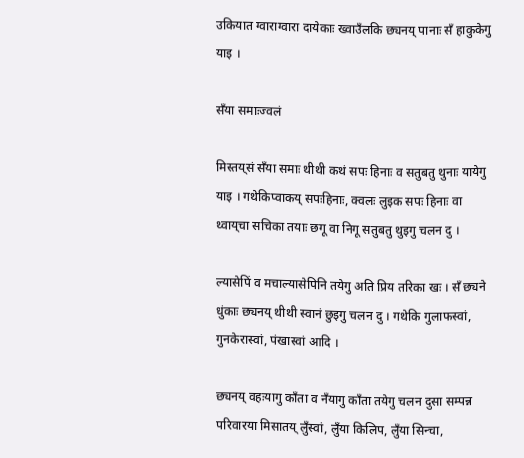उकियात ग्वाराग्वारा दायेकाः ख्वाउँलकि छ्यनय्‌ पानाः सँ हाकुकेगु याइ ।

सँया समाःज्वलं

मिस्तय्‌सं सँया समाः थीथी कथं सपः हिनाः व सतुबतु थुनाः यायेगु याइ । गथेकिप्वाकय्‌ सपःहिनाः, क्वलः लुइक सपः हिनाः वा थ्वाय्‌चा सचिका तयाः छगू वा निगू सतुबतु थुइगु चलन दु ।

ल्यासेपिं व मचाल्यासेपिनि तयेगु अति प्रिय तरिका खः । सँ छ्यने धुंकाः छ्यनय्‌ थीथी स्वानं छुइगु चलन दु । गथेकि गुलाफस्वां, गुनकेरास्वां, पंखास्वां आदि ।

छ्यनय्‌ वहःयागु काँता व नँयागु काँता तयेगु चलन दुसा सम्पन्न परिवारया मिसातय्‌ लुँस्वां, लुँया किलिप, लुँया सिन्चा,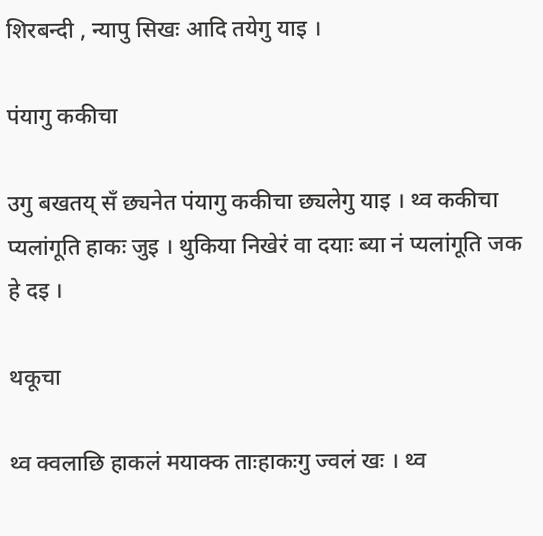शिरबन्दी , न्यापु सिखः आदि तयेगु याइ ।

पंयागु ककीचा

उगु बखतय्‌ सँ छ्यनेत पंयागु ककीचा छ्यलेगु याइ । थ्व ककीचा प्यलांगूति हाकः जुइ । थुकिया निखेरं वा दयाः ब्या नं प्यलांगूति जक हे दइ ।

थकूचा

थ्व क्वलाछि हाकलं मयाक्क ताःहाकःगु ज्वलं खः । थ्व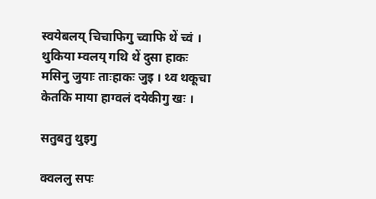स्वयेबलय्‌ चिचाफिगु च्वाफि थें च्वं । थुकिया म्वलय्‌ गथि थें दुसा हाकः मसिनु जुयाः ताःहाकः जुइ । थ्व थकूचा केतकि माया हाग्वलं दयेकीगु खः ।

सतुबतु थुइगु

क्वललु सपः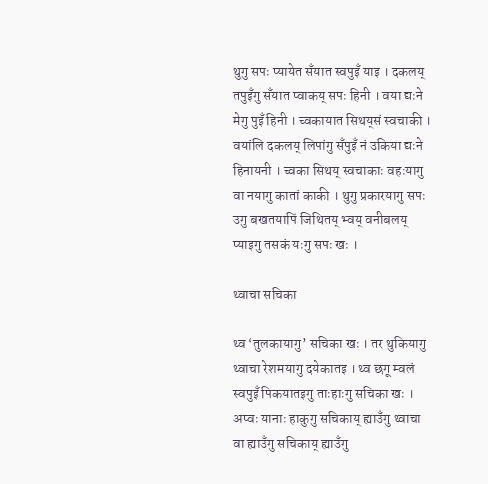थुगु सपः प्यायेत सँयात स्वपुइँ याइ । दकलय्‌ तपुइँगु सँयात प्वाकय्‌ सपः हिनी । वया द्यःने मेगु पुइँ हिनी । च्वकायात सिथय्‌सं स्वचाकी । वयांलि दकलय्‌ लिपांगु सँपुइँ नं उकिया द्यःने हिनायनी । च्वका सिथय्‌ स्वचाकाः वहःयागु वा नयागु कातां काकी । थुगु प्रकारयागु सपः उगु बखतयापिं जिथितय्‌ भ्वय्‌ वनीबलय्‌ प्याइगु तसकं यःगु सपः खः ।

थ्वाचा सचिका

थ्व ‘तुलकायागु’ सचिका खः । तर थुकियागु थ्वाचा रेशमयागु दयेकातइ । थ्व छगू म्वलं स्वपुइँ पिकयातइगु ताःहाःगु सचिका खः । अप्वः यानाः हाकुगु सचिकाय्‌ ह्याउँगु थ्वाचा वा ह्याउँगु सचिकाय्‌ ह्याउँगु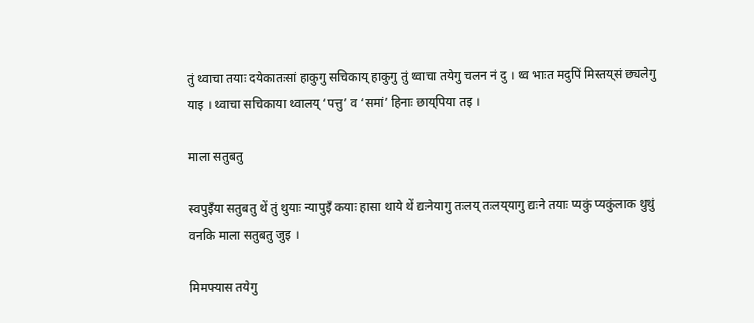तुं थ्वाचा तयाः दयेकातःसां हाकुगु सचिकाय्‌ हाकुगु तुं थ्वाचा तयेगु चलन नं दु । थ्व भाःत मदुपिं मिस्तय्‌सं छ्यलेगु याइ । थ्वाचा सचिकाया थ्वालय्‌ ‘पत्तु’ व ‘समां’ हिनाः छाय्‌पिया तइ ।

माला सतुबतु

स्वपुइँया सतुबतु थें तुं थुयाः न्यापुइँ कयाः हासा थाये थें द्यःनेयागु तःलय्‌ तःलय्‌यागु द्यःने तयाः प्यकुं प्यकुंलाक थुथुं वनकि माला सतुबतु जुइ ।

मिमफ्यास तयेगु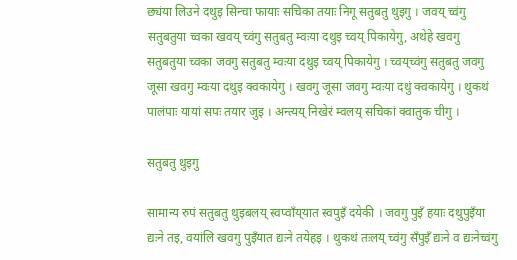छ्यंया लिउने दथुइ सिन्चा फायाः सचिका तयाः निगू सतुबतु थुइगु । जवय्‌ च्वंगु सतुबतुया च्वका खवय्‌ च्वंगु सतुबतु म्वःया दथुइ च्वय्‌ पिकायेगु, अथेहे खवगु सतुबतुया च्वका जवगु सतुबतु म्वःया दथुइ च्वय्‌ पिकायेगु । च्वय्‌च्वंगु सतुबतु जवगु जूसा खवगु म्वःया दथुइ क्वकायेगु । खवगु जूसा जवगु म्वःया दथुं क्वकायेगु । थुकथं पालंपाः यायां सपः तयार जुइ । अन्त्यय्‌ निखेरं म्वलय्‌ सचिकां क्वातुक चीगु ।

सतुबतु थुइगु

सामान्य रुपं सतुबतु थुइबलय्‌ स्वप्वाँय्‌यात स्वपुइँ दयेकी । जवगु पुइँ हयाः दथुपुइँया द्यःने तइ, वयांलि खवगु पुइँयात द्यःने तयेहइ । थुकथं तःलय्‌ च्वंगु सँपुइँ द्यःने व द्यःनेच्वंगु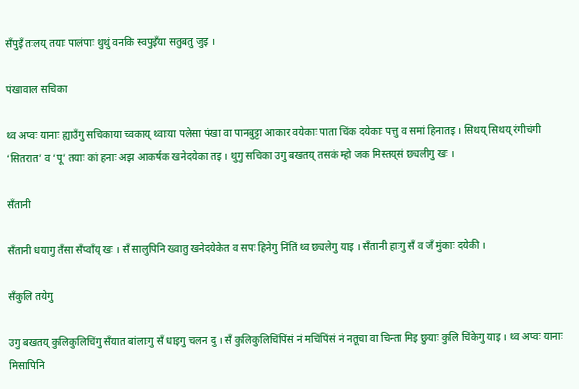सँपुइँ तःलय्‌ तयाः पालंपाः थुथुं वनकि स्वपुइँया सतुबतु जुइ ।

पंखावाल सचिका

थ्व अप्वः यानाः ह्याउँगु सचिकाया च्वकाय्‌ थ्वाःया पलेसा पंखा वा पानबुट्टा आकार वयेकाः पाता चिंक दयेकाः पत्तु व समां हिनातइ । सिथय्‌ सिथय्‌ रंगीचंगी ‘सितरात’ व ‘पू’ तयाः कां हनाः अझ आकर्षक खनेदयेका तइ । थुगु सचिका उगु बखतय्‌ तसकं म्हो जक मिस्तय्‌सं छ्यलीगु खः ।

सँतानी

सँतानी धयागु तँसा सँप्वाँय्‌ खः । सँ सालुपिनि ख्वातु खनेदयेकेत व सपः हिनेगु निंतिं थ्व छ्यलेगु याइ । सँतानी हाःगु सँ व जँ मुंकाः दयेकी ।

सँकुलि तयेगु

उगु बखतय्‌ कुलिकुलिचिंगु सँयात बांलाःगु सँ धाइगु चलन दु । सँ कुलिकुलिचिंपिंसं नं मचिंपिंसं नं नतूचा वा चिन्ता मिइ छुयाः कुलि चिंकेगु याइ । थ्व अप्वः यानाः मिसापिनि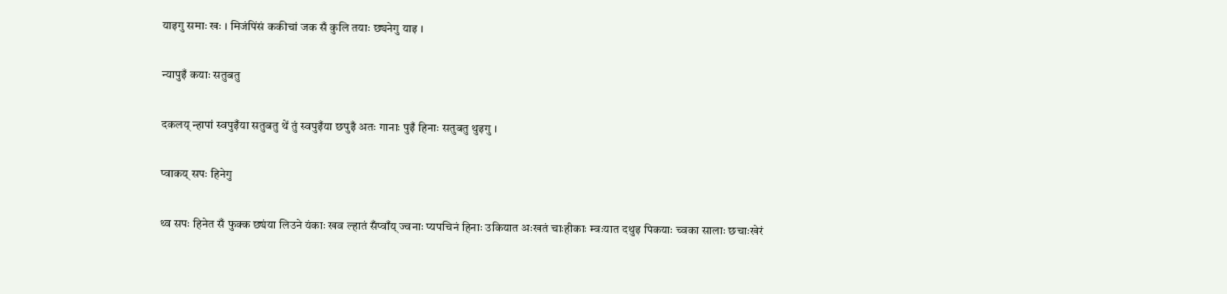याइगु समाः खः । मिजंपिंसं ककीचां जक सँ कुलि तयाः छ्यनेगु याइ ।

न्यापुइँ कयाः सतुबतु

दकलय्‌ न्हापां स्वपुइँया सतुबतु थें तुं स्वपुइँया छपुइँ अतः गानाः पुइँ हिनाः सतुबतु थुइगु ।

प्वाकय्‌ सपः हिनेगु

थ्व सपः हिनेत सँ फुक्क छ्यंया लिउने यंकाः खव ल्हातं सँप्वाँय्‌ ज्वनाः प्यपचिनं हिनाः उकियात अःखतं चाःहीकाः म्वःयात दथुइ पिकयाः च्वका सालाः छचाःखेरं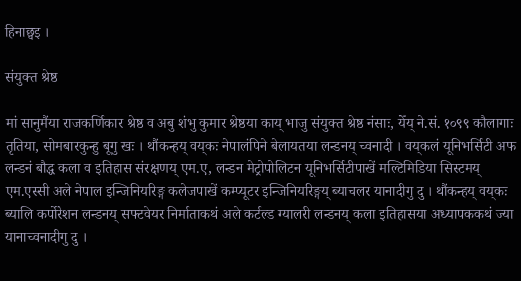हिनाछ्वइ ।

संयुक्त श्रेष्ठ

मां सानुमैंया राजकर्णिकार श्रेष्ठ व अबु शंभु कुमार श्रेष्ठया काय् भाजु संयुक्त श्रेष्ठ नंसाः, येँय् ने.सं. १०९९ कौलागाः तृतिया, सोमबारकुन्हु बूगु खः । थौंकन्हय् वय्‌कः नेपालंपिने बेलायतया लन्डनय् च्वनादी । वय्‌कलं यूनिभर्सिटी अफ लन्डनं बौद्ध कला व इतिहास संरक्षणय् एम.ए, लन्डन मेट्रोपोलिटन यूनिभर्सिटीपाखें मल्टिमिडिया सिस्टमय् एम.एस्सी अले नेपाल इन्जिनियरिङ्ग कलेजपाखें कम्प्यूटर इन्जिनियरिङ्गय् ब्याचलर यानादीगु दु । थौंकन्हय् वय्‌कः ब्यालि कर्पोरेशन लन्डनय् सफ्टवेयर निर्माताकथं अले कर्टल्ड ग्यालरी लन्डनय् कला इतिहासया अध्यापककथं ज्या यानाच्वनादीगु दु ।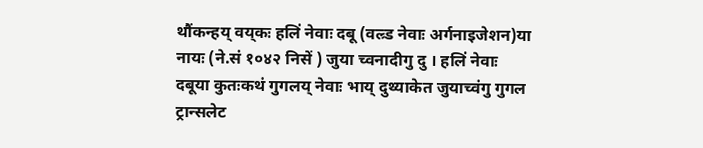थौंकन्हय् वय्‌कः हलिं नेवाः दबू (वल्र्ड नेवाः अर्गनाइजेशन)या नायः (ने.सं १०४२ निसें ) जुया च्वनादीगु दु । हलिं नेवाः दबूया कुतःकथं गुगलय् नेवाः भाय् दुथ्याकेत जुयाच्वंगु गुगल ट्रान्सलेट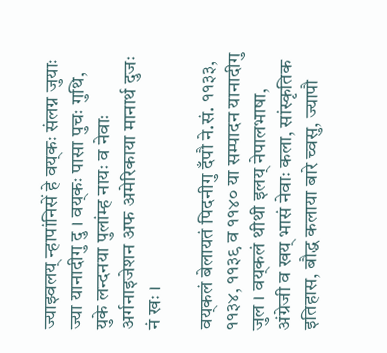ज्याझ्वलय् न्हापांनिसें हे वय्‌कः संलग्न जुयाः ज्या यानादीगु दु । वय्‌कः पासा पुचः गुथि, युके लन्दनया पुलांम्ह नायः व नेवाः अर्गनाइजेशन अफ अमेरिकाया मानार्थ दुजः नं खः ।

वय्‌कलं बेलायतं पिदनीगु दँपौ ने.सं. ११३३, ११३४, ११३९ व ११४० या सम्पादन यानादीगु जुल । वय्‌कलं थीथी इलय् नेपालभाषा, अंग्रेजी व खय् भासं नेवाः कला, सांस्कृतिक इतिहास, बौद्ध कलाया बारे च्वसु, ज्यापौ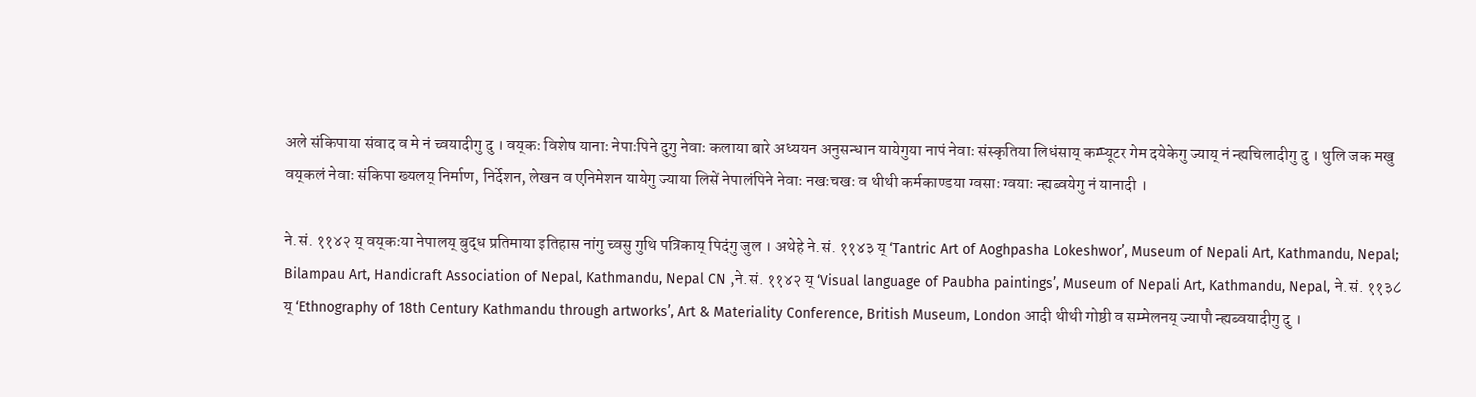अले संकिपाया संवाद व मे नं च्वयादीगु दु । वय्‌कः विशेष यानाः नेपाःपिने दुगु नेवाः कलाया बारे अध्ययन अनुसन्धान यायेगुया नापं नेवाः संस्कृतिया लिधंसाय् कम्प्यूटर गेम दयेकेगु ज्याय् नं न्ह्यचिलादीगु दु । थुलि जक मखु वय्‌कलं नेवाः संकिपा ख्यलय् निर्माण, निर्देशन, लेखन व एनिमेशन यायेगु ज्याया लिसें नेपालंपिने नेवाः नखःचखः व थीथी कर्मकाण्डया ग्वसाः ग्वयाः न्ह्यब्वयेगु नं यानादी ।

ने.सं. ११४२ य् वय्‌कःया नेपालय् बुद्ध प्रतिमाया इतिहास नांगु च्वसु गुथि पत्रिकाय् पिदंगु जुल । अथेहे ने.सं. ११४३ य् ‘Tantric Art of Aoghpasha Lokeshwor’, Museum of Nepali Art, Kathmandu, Nepal; Bilampau Art, Handicraft Association of Nepal, Kathmandu, Nepal CN ,ने.सं. ११४२ य् ‘Visual language of Paubha paintings’, Museum of Nepali Art, Kathmandu, Nepal, ने.सं. ११३८ य् ‘Ethnography of 18th Century Kathmandu through artworks’, Art & Materiality Conference, British Museum, London आदी थीथी गोष्ठी व सम्मेलनय् ज्यापौ न्ह्यब्वयादीगु दु ।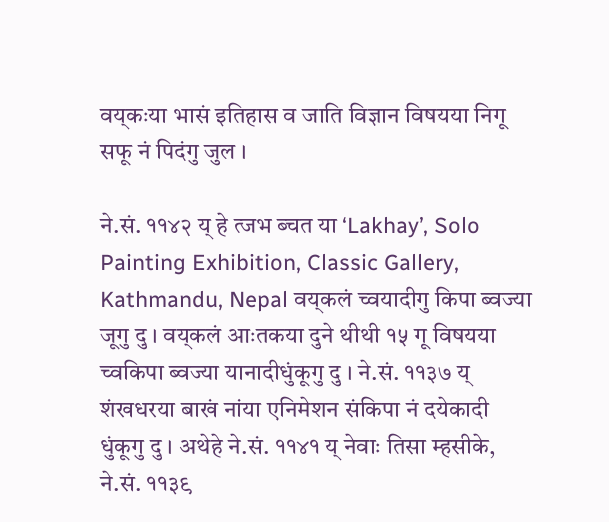वय्‌कःया भासं इतिहास व जाति विज्ञान विषयया निगू सफू नं पिदंगु जुल ।

ने.सं. ११४२ य् हे त्जभ ब्चत या ‘Lakhay’, Solo Painting Exhibition, Classic Gallery, Kathmandu, Nepal वय्‌कलं च्वयादीगु किपा ब्वज्या जूगु दु । वय्‌कलं आःतकया दुने थीथी १५ गू विषयया च्वकिपा ब्वज्या यानादीधुंकूगु दु । ने.सं. ११३७ य् शंखधरया बाखं नांया एनिमेशन संकिपा नं दयेकादी धुंकूगु दु । अथेहे ने.सं. ११४१ य् नेवाः तिसा म्हसीके, ने.सं. ११३९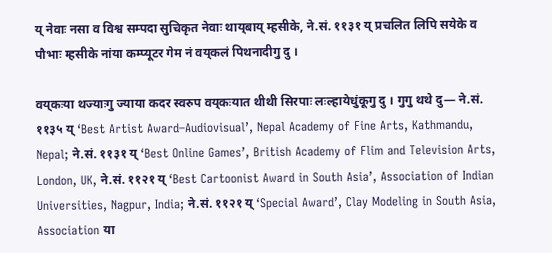य् नेवाः नसा व विश्व सम्पदा सुचिकृत नेवाः थाय्‌बाय् म्हसीके, ने.सं. ११३१ य् प्रचलित लिपि सयेके व पौभाः म्हसीके नांया कम्प्यूटर गेम नं वय्‌कलं पिथनादीगु दु ।

वय्‌कःया थज्याःगु ज्याया कदर स्वरुप वय्‌कःयात थीथी सिरपाः लःल्हायेधुंकूगु दु । गुगु थथे दु— ने.सं. ११३५ य् ‘Best Artist Award–Audiovisual’, Nepal Academy of Fine Arts, Kathmandu, Nepal; ने.सं. ११३१ य् ‘Best Online Games’, British Academy of Flim and Television Arts, London, UK, ने.सं. ११२१ य् ‘Best Cartoonist Award in South Asia’, Association of Indian Universities, Nagpur, India; ने.सं. ११२१ य् ‘Special Award’, Clay Modeling in South Asia, Association या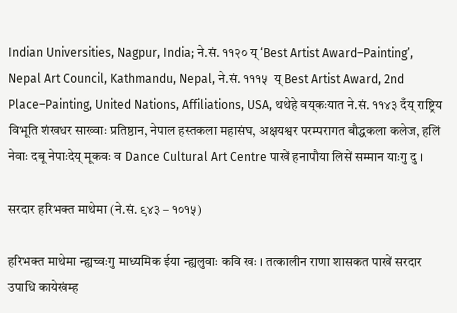Indian Universities, Nagpur, India; ने.सं. ११२० य् ‘Best Artist Award–Painting’, Nepal Art Council, Kathmandu, Nepal, ने.सं. १११५  य् Best Artist Award, 2nd Place–Painting, United Nations, Affiliations, USA, थथेहे वय्‌कःयात ने.सं. ११४३ दँय् राष्ट्रिय विभूति शंखधर साख्वाः प्रतिष्ठान, नेपाल हस्तकला महासंघ, अक्षयश्वर परम्परागत बौद्धकला कलेज, हलिं नेवाः दबू नेपाःदेय् मूकवः व Dance Cultural Art Centre पाखें हनापौया लिसें सम्मान याःगु दु ।

सरदार हरिभक्त माथेमा (ने.सं. ९४३ – १०१५)

हरिभक्त माथेमा न्ह्यच्वःगु माध्यमिक ईया न्ह्यलुवाः कवि खः । तत्कालीन राणा शासकत पाखें सरदार उपाधि कायेखंम्ह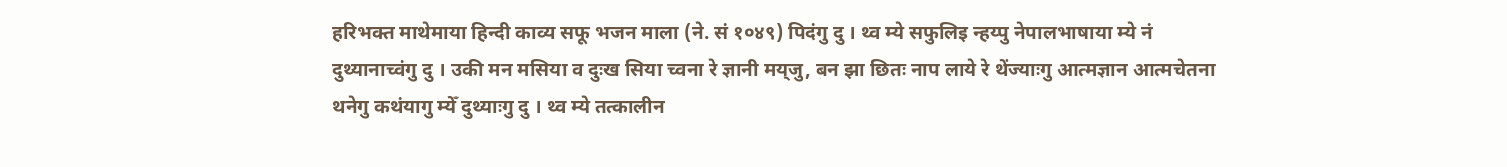हरिभक्त माथेमाया हिन्दी काव्य सफू भजन माला (ने. सं १०४९) पिदंगु दु । थ्व म्ये सफुलिइ न्हय्पु नेपालभाषाया म्ये नं दुथ्यानाच्वंगु दु । उकी मन मसिया व दुःख सिया च्वना रे ज्ञानी मय्‌जु, बन झा छितः नाप लाये रे थेंज्याःगु आत्मज्ञान आत्मचेतना थनेगु कथंयागु म्येँ दुथ्याःगु दु । थ्व म्ये तत्कालीन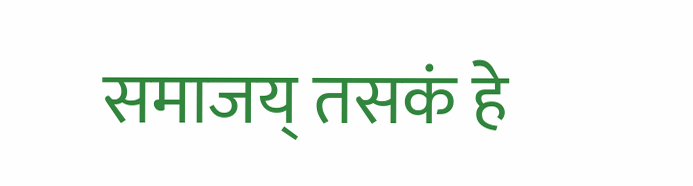समाजय् तसकं हे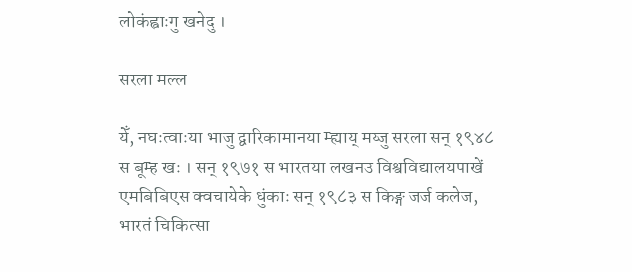लोकंह्वाःगु खनेदु ।

सरला मल्ल

येँ, नघःत्वाःया भाजु द्वारिकामानया म्ह्याय् मय्जु सरला सन् १९४८ स बूम्ह खः । सन् १९७१ स भारतया लखनउ विश्वविद्यालयपाखें एमबिबिएस क्वचायेके धुंकाः सन् १९८३ स किङ्ग जर्ज कलेज, भारतं चिकित्सा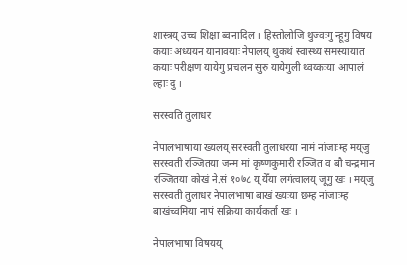शास्त्रय् उच्च शिक्षा ब्वनादिल । हिस्तोलोजि थुज्वःगु न्हूगु विषय कयाः अध्ययन यानावयाः नेपालय् थुकथं स्वास्थ्य समस्यायात कयाः परीक्षण यायेगु प्रचलन सुरु यायेगुली थ्वय्कःया आपालं ल्हाः दु ।

सरस्वति तुलाधर

नेपालभाषाया ख्यलय् सरस्वती तुलाधरया नामं नांजाःम्ह मय्‌जु सरस्वती रञ्जितया जन्म मां कृष्णकुमारी रञ्जित व बौ चन्द्रमान रञ्जितया कोखं ने.सं १०७८ य् येँया लगंत्वालय् जूगु खः । मय्‌जु सरस्वती तुलाधर नेपालभाषा बाखं ख्यःया छम्ह नांजाःम्ह बाखंच्वमिया नापं सक्रिया कार्यकर्ता खः ।

नेपालभाषा विषयय्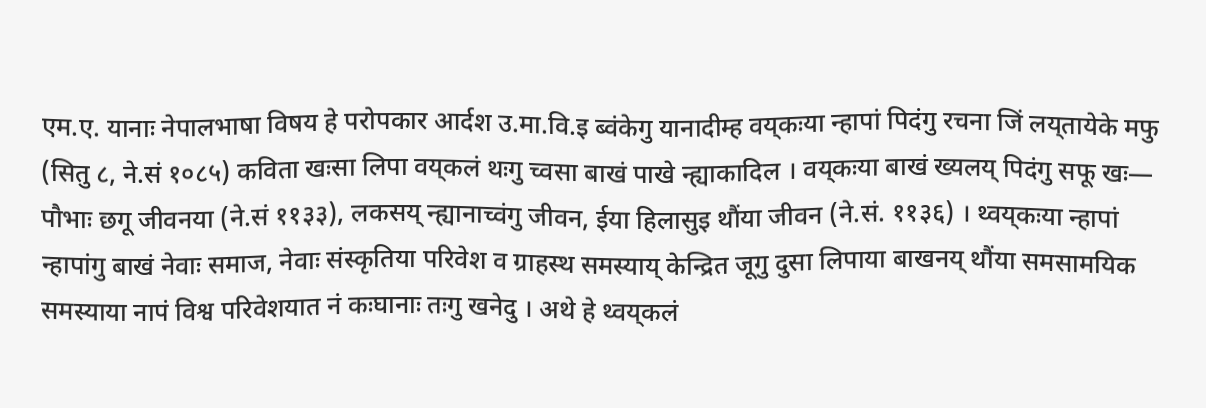एम.ए. यानाः नेपालभाषा विषय हे परोपकार आर्दश उ.मा.वि.इ ब्वंकेगु यानादीम्ह वय्‌कःया न्हापां पिदंगु रचना जिं लय्‌तायेके मफु (सितु ८, ने.सं १०८५) कविता खःसा लिपा वय्‌कलं थःगु च्वसा बाखं पाखे न्ह्याकादिल । वय्‌कःया बाखं ख्यलय् पिदंगु सफू खः— पौभाः छगू जीवनया (ने.सं ११३३), लकसय् न्ह्यानाच्वंगु जीवन, ईया हिलासुइ थौंया जीवन (ने.सं. ११३६) । थ्वय्‌कःया न्हापां न्हापांगु बाखं नेवाः समाज, नेवाः संस्कृतिया परिवेश व ग्राहस्थ समस्याय् केन्द्रित जूगु दुसा लिपाया बाखनय् थौंया समसामयिक समस्याया नापं विश्व परिवेशयात नं कःघानाः तःगु खनेदु । अथे हे थ्वय्‌कलं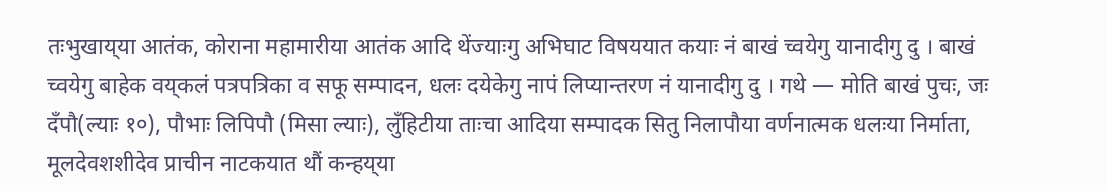तःभुखाय्‌या आतंक, कोराना महामारीया आतंक आदि थेंज्याःगु अभिघाट विषययात कयाः नं बाखं च्वयेगु यानादीगु दु । बाखं च्वयेगु बाहेक वय्‌कलं पत्रपत्रिका व सफू सम्पादन, धलः दयेकेगु नापं लिप्यान्तरण नं यानादीगु दु । गथे — मोति बाखं पुचः, जः दँपौ(ल्याः १०), पौभाः लिपिपौ (मिसा ल्याः), लुँहिटीया ताःचा आदिया सम्पादक सितु निलापौया वर्णनात्मक धलःया निर्माता, मूलदेवशशीदेव प्राचीन नाटकयात थौं कन्हय्‌या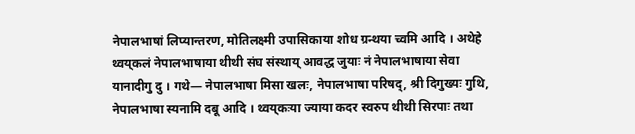नेपालभाषां लिप्यान्तरण, मोतिलक्ष्मी उपासिकाया शोध ग्रन्थया च्वमि आदि । अथेहे थ्वय्‌कलं नेपालभाषाया थीथी संघ संस्थाय् आवद्ध जुयाः नं नेपालभाषाया सेवा यानादीगु दु । गथे— नेपालभाषा मिसा खलः, नेपालभाषा परिषद्, श्री दिगुख्यः गुथि, नेपालभाषा स्यनामि दबू आदि । थ्वय्‌कःया ज्याया कदर स्वरुप थीथी सिरपाः तथा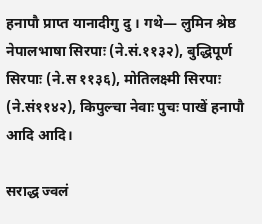हनापौ प्राप्त यानादीगु दु । गथे— लुमिन श्रेष्ठ नेपालभाषा सिरपाः (ने.सं.११३२), बुद्धिपूर्ण सिरपाः (ने.स ११३६), मोतिलक्ष्मी सिरपाः (ने.सं११४२), किपुल्चा नेवाः पुचः पाखें हनापौ आदि आदि।

सराद्ध ज्वलं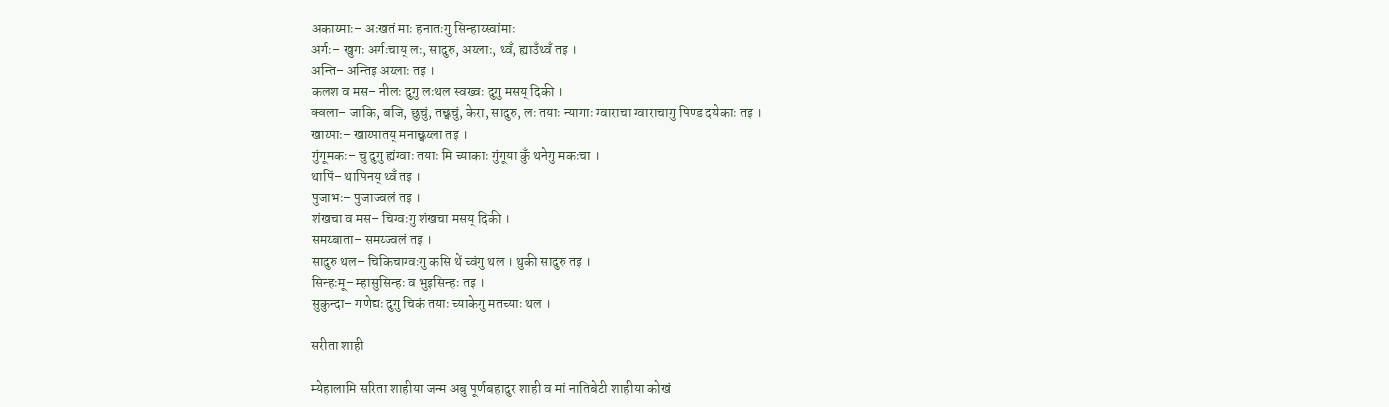अकाय्माः– अःखतं माः हनातःगु सिन्हाय्स्वांमाः
अर्गः– खुगः अर्गःचाय् लः, सादुरु, अय्लाः, थ्वँ, ह्याउँथ्वँ तइ ।
अन्ति– अन्तिइ अय्लाः तइ ।
कलश व मस– नीलः दुगु लःथल स्वख्वः दुगु मसय् दिकी ।
क्वला– जाकि, बजि, छुचुं, तछ्वचुं, केरा, सादुरु, लः तयाः न्यागाः ग्वाराचा ग्वाराचागु पिण्ड दयेकाः तइ ।
खाय्पाः– खाय्पातय् मनाछ्वय्ला तइ ।
गुंगूमकः– चु दुगु ह्यंग्वाः तयाः मि च्याकाः गुंगूया कुँ थनेगु मकःचा ।
थापिं– थापिनय् थ्वँ तइ ।
पुजाभः– पुजाज्वलं तइ ।
शंखचा व मस– चिग्वःगु शंखचा मसय् दिकी ।
समय्बाता– समय्ज्वलं तइ ।
सादुरु थल– चिकिचाग्वःगु कसि थें च्वंगु थल । थुकी सादुरु तइ ।
सिन्हःमू– म्हासुसिन्हः व भुइसिन्हः तइ ।
सुकुन्दा– गणेद्यः दुगु चिकं तयाः च्याकेगु मतच्याः थल ।

सरीता शाही

म्येहालामि सरिता शाहीया जन्म अबु पूर्णबहादुर शाही व मां नातिबेटी शाहीया कोखं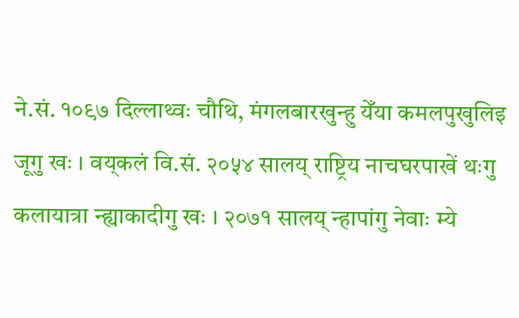ने.सं. १०९७ दिल्लाथ्वः चौथि, मंगलबारखुन्हु येँया कमलपुखुलिइ जूगु खः । वय्‌कलं वि.सं. २०५४ सालय्‌ राष्ट्रिय नाचघरपाखें थःगु कलायात्रा न्ह्याकादीगु खः । २०७१ सालय्‌ न्हापांगु नेवाः म्ये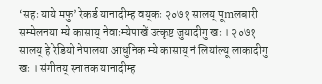‘सहः याये मफु’ रेकर्ड यानादीम्ह वय्‌कः २०७१ सालय्‌ पूmलबारी सम्मेलनया म्ये कासाय्‌ नेवाःम्येपाखें उत्कृष्ट जुयादीगु खः । २०७१ सालय्‌ हे रेडियो नेपालया आधुनिक म्ये कासाय्‌ नं लियांल्यू लाकादीगु खः । संगीतय्‌ स्नातक यानादीम्ह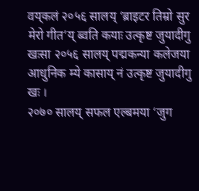वय्‌कलं २०५६ सालय्‌ ‘ब्राइटर तिम्रो सुर मेरो गीत’य्‌ ब्वति कयाः उत्कृष्ट जुयादीगु खःसा २०५६ सालय्‌ पद्मकन्या कलेजया आधुनिक म्ये कासाय्‌ नं उत्कृष्ट जुयादीगु खः ।
२०७० सालय्‌ सफल एल्बमया ‘जुग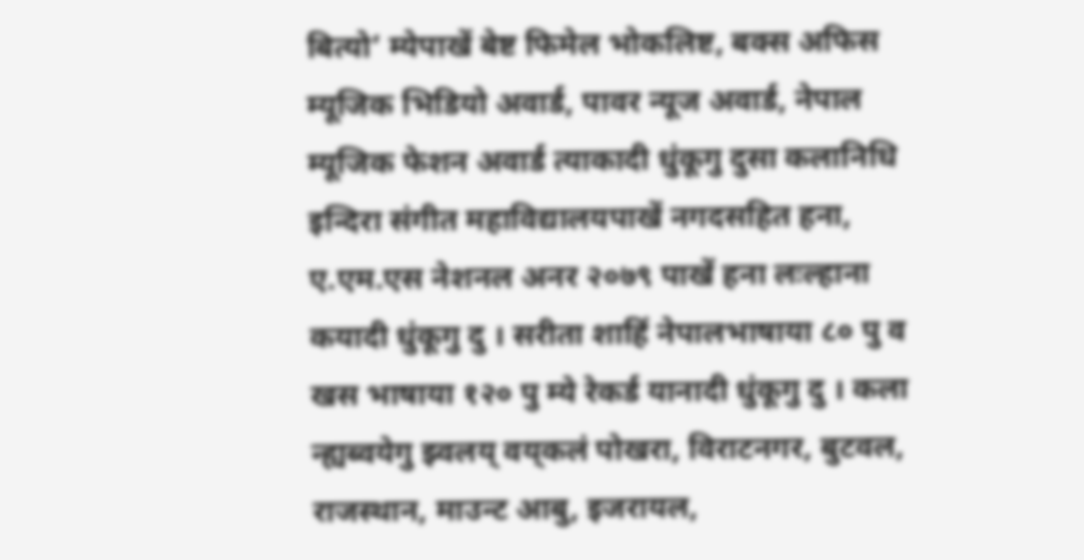बित्यो’ म्येपाखें बेष्ट फिमेल भोकलिष्ट, बक्स अफिस म्यूजिक भिडियो अवार्ड, पावर न्यूज अवार्ड, नेपाल म्यूजिक फेशन अवार्ड त्याकादी धुंकूगु दुसा कलानिधि इन्दिरा संगीत महाविद्यालयपाखें नगदसहित हना, ए.एम.एस नेशनल अनर २०७९ पाखें हना लःल्हाना कयादी धुंकूगु दु । सरीता शाहिं नेपालभाषाया ८० पु व खस भाषाया १२० पु म्ये रेकर्ड यानादी धुंकूगु दु । कला न्ह्यब्वयेगु झ्वलय्‌ वय्‌कलं पोखरा, विराटनगर, बुटवल, राजस्थान, माउन्ट आबु, इजरायल,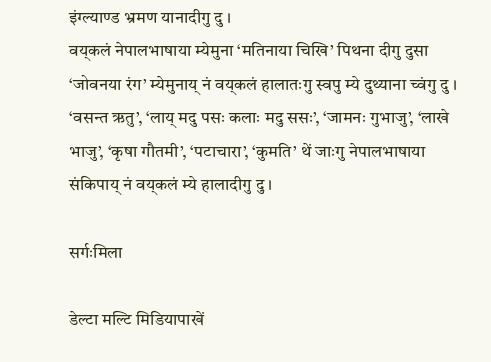इंग्ल्याण्ड भ्रमण यानादीगु दु ।
वय्‌कलं नेपालभाषाया म्येमुना ‘मतिनाया चिखि’ पिथना दीगु दुसा ‘जोवनया रंग’ म्येमुनाय्‌ नं वय्‌कलं हालातःगु स्वपु म्ये दुथ्याना च्वंगु दु ।
‘वसन्त ऋतु’, ‘लाय्‌ मदु पसः कलाः मदु ससः’, ‘जामनः गुभाजु’, ‘लाखे भाजु’, ‘कृषा गौतमी’, ‘पटाचारा’, ‘कुमति’ थें जाःगु नेपालभाषाया संकिपाय्‌ नं वय्‌कलं म्ये हालादीगु दु ।

सर्गःमिला

डेल्टा मल्टि मिडियापाखें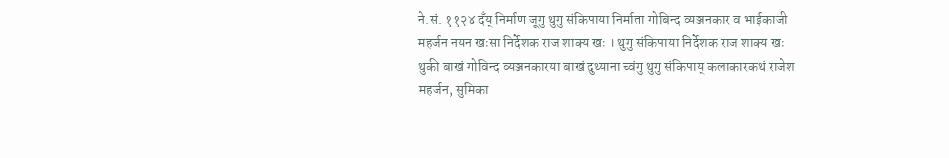ने.सं. ११२४ दँय्‌ निर्माण जूगु थुगु संकिपाया निर्माता गोबिन्द व्यञ्जनकार व भाईकाजी महर्जन नयन खःसा निर्देशक राज शाक्य खः । थुगु संकिपाया निर्देशक राज शाक्य खः थुकी बाखं गोविन्द व्यञ्जनकारया बाखं दुथ्याना च्वंगु थुगु संकिपाय्‌ कलाकारकथं राजेश महर्जन, सुमिका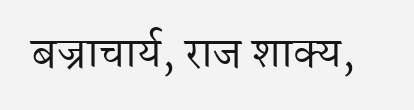बज्राचार्य, राज शाक्य,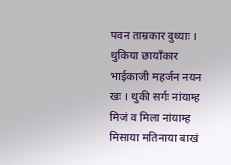पवन ताम्रकार दुथ्याः । थुकिया छायाँकार भाईकाजी महर्जन नयन खः । थुकी सर्गः नांयाम्ह मिजं व मिला नांयाम्ह मिसाया मतिनाया बाखं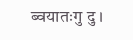ब्वयातःगु दु ।